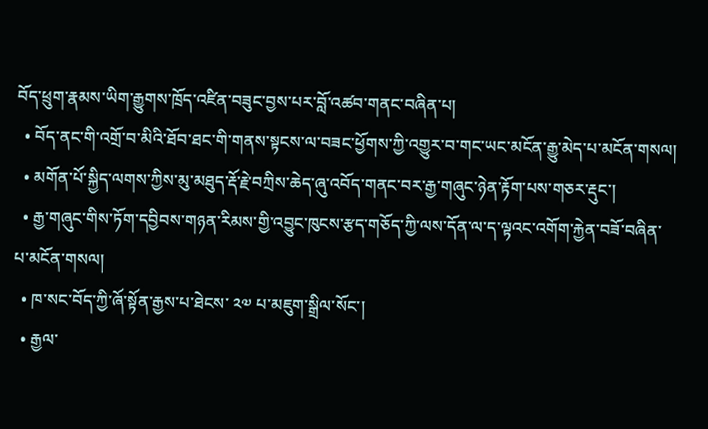བོད་ཕྲུག་རྣམས་ཡིག་རྒྱུགས་ཁྲོད་འཛིན་བཟུང་བྱས་པར་བློ་འཚབ་གནང་བཞིན་པ།
  • བོད་ནང་གི་འགྲོ་བ་མིའི་ཐོབ་ཐང་གི་གནས་སྟངས་ལ་བཟང་ཕྱོགས་ཀྱི་འགྱུར་བ་གང་ཡང་མངོན་རྒྱུ་མེད་པ་མངོན་གསལ།
  • མགོན་པོ་སྐྱིད་ལགས་ཀྱིས་མུ་མཐུད་རྡོ་རྗེ་བཀྲིས་ཆེད་ཞུ་འབོད་གནང་བར་རྒྱ་གཞུང་ཉེན་རྟོག་པས་གཅར་རྡུང་།
  • རྒྱ་གཞུང་གིས་ཏོག་དབྱིབས་གཉན་རིམས་གྱི་འབྱུང་ཁུངས་རྩད་གཅོད་ཀྱི་ལས་དོན་ལ་ད་ལྟའང་འགོག་རྐྱེན་བཟོ་བཞིན་པ་མངོན་གསལ།
  • ཁ་སང་བོད་ཀྱི་ཞོ་སྟོན་རྒྱས་པ་ཐེངས་ ༢༧ པ་མཇུག་སྒྲིལ་སོང་།
  • རྒྱལ་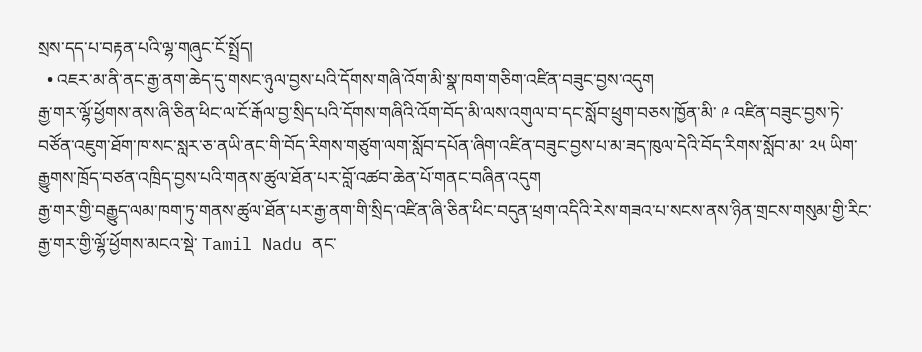སྲས་དད་པ་བརྟན་པའི་ལྷ་གཞུང་ངོ་སྤྲོད།
  • འཇར་མ་ནི་ནང་རྒྱ་ནག་ཆེད་དུ་གསང་ཉུལ་བྱས་པའི་དོགས་གཞི་འོག་མི་སྣ་ཁག་གཅིག་འཛིན་བཟུང་བྱས་འདུག
རྒྱ་གར་ལྷོ་ཕྱོགས་ནས་ཞི་ཅིན་ཕིང་ལ་ངོ་རྒོལ་བྱ་སྲིད་པའི་དོགས་གཞིའི་འོག་བོད་མི་ལས་འགུལ་བ་དང་སློབ་ཕྲུག་བཅས་ཁྱོན་མི་ ༩ འཛིན་བཟུང་བྱས་ཏེ་བཙོན་འཇུག་ཐོག་ཁ་སང་སླར་ཅ་ནཡི་ནང་གི་བོད་རིགས་གཙུག་ལག་སློབ་དཔོན་ཞིག་འཛིན་བཟུང་བྱས་པ་མ་ཟད་ཁུལ་དེའི་བོད་རིགས་སློབ་མ་ ༢༥ ཡིག་རྒྱུགས་ཁྲོད་བཙན་འཁྲིད་བྱས་པའི་གནས་ཚུལ་ཐོན་པར་བློ་འཚབ་ཆེན་པོ་གནང་བཞིན་འདུག
རྒྱ་གར་གྱི་བརྒྱུད་ལམ་ཁག་ཏུ་གནས་ཚུལ་ཐོན་པར་རྒྱ་ནག་གི་སྲིད་འཛིན་ཞི་ཅིན་ཕིང་བདུན་ཕྲག་འདིའི་རེས་གཟའ་པ་སངས་ནས་ཉིན་གྲངས་གསུམ་གྱི་རིང་རྒྱ་གར་གྱི་ལྷོ་ཕྱོགས་མངའ་སྡེ་ Tamil Nadu ནང་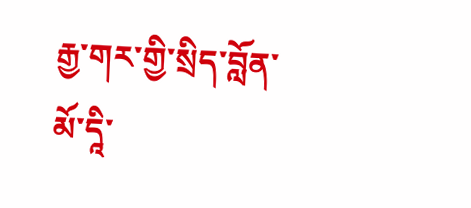རྒྱ་གར་གྱི་སྲིད་བློན་མོ་དཱི་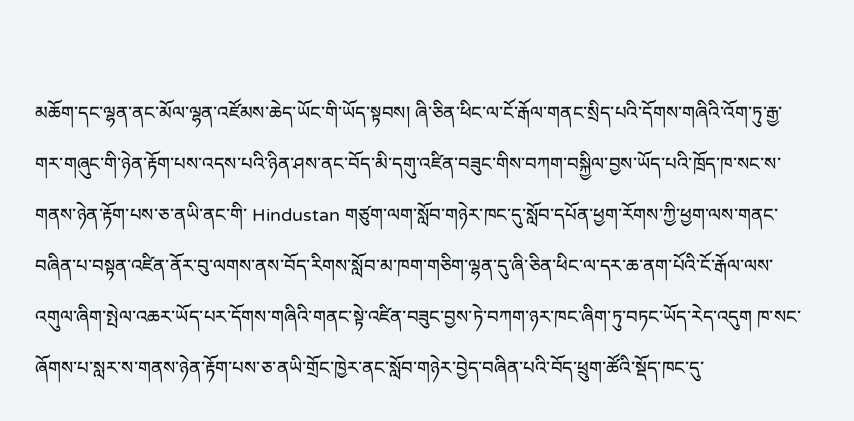མཆོག་དང་ལྷན་ནང་མོལ་ལྷན་འཛོམས་ཆེད་ཡོང་གི་ཡོད་སྟབས། ཞི་ཅིན་ཕིང་ལ་ངོ་རྒོལ་གནང་སྲིད་པའི་དོགས་གཞིའི་འོག་ཏུ་རྒྱ་གར་གཞུང་གི་ཉེན་རྟོག་པས་འདས་པའི་ཉིན་ཤས་ནང་བོད་མི་དགུ་འཛིན་བཟུང་གིས་བཀག་བསྐྱིལ་བྱས་ཡོད་པའི་ཁྲོད་ཁ་སང་ས་གནས་ཉེན་རྟོག་པས་ཅ་ནཡི་ནང་གི་ Hindustan གཙུག་ལག་སློབ་གཉེར་ཁང་དུ་སློབ་དཔོན་ཕྱག་རོགས་ཀྱི་ཕྱག་ལས་གནང་བཞིན་པ་བསྟན་འཛིན་ནོར་བུ་ལགས་ནས་བོད་རིགས་སློབ་མ་ཁག་གཅིག་ལྷན་དུ་ཞི་ཅིན་ཕིང་ལ་དར་ཆ་ནག་པོའི་ངོ་རྒོལ་ལས་འགུལ་ཞིག་སྤེལ་འཆར་ཡོད་པར་དོགས་གཞིའི་གནང་སྟེ་འཛིན་བཟུང་བྱས་ཏེ་བཀག་ཉར་ཁང་ཞིག་ཏུ་བཏང་ཡོད་རེད་འདུག ཁ་སང་ཞོགས་པ་སླར་ས་གནས་ཉེན་རྟོག་པས་ཅ་ནཡི་གྲོང་ཁྱེར་ནང་སློབ་གཉེར་བྱེད་བཞིན་པའི་བོད་ཕྲུག་ཚོའི་སྡོད་ཁང་དུ་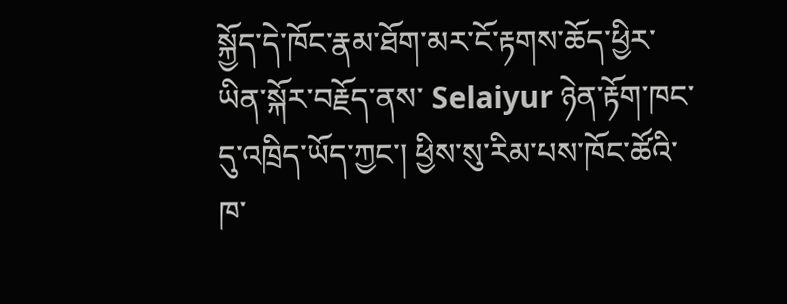སྐྱོད་དེ་ཁོང་རྣམ་ཐོག་མར་ངོ་རྟགས་ཆོད་ཕྱིར་ཡིན་སྐོར་བརྗོད་ནས་ Selaiyur ཉེན་རྟོག་ཁང་དུ་འཁྲིད་ཡོད་ཀྱང་། ཕྱིས་སུ་རིམ་པས་ཁོང་ཚོའི་ཁ་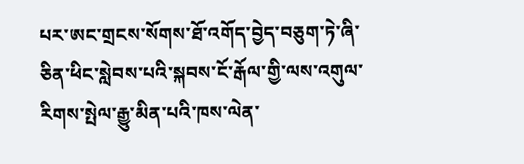པར་ཨང་གྲངས་སོགས་ཐོ་འགོད་བྱེད་བཅུག་ཏེ་ཞི་ཅིན་ཕིང་སླེབས་པའི་སྐབས་ངོ་རྒོལ་གྱི་ལས་འགུལ་རིགས་སྤེལ་རྒྱུ་མིན་པའི་ཁས་ལེན་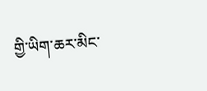གྱི་ཡིག་ཆར་མིང་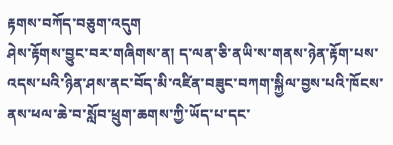རྟགས་བཀོད་བཅུག་འདུག
ཤེས་རྟོགས་བྱུང་བར་གཞིགས་ན། ད་ལན་ཅི་ནཡི་ས་གནས་ཉེན་རྟོག་པས་འདས་པའི་ཉིན་ཤས་ནང་བོད་མི་འཛིན་བཟུང་བཀག་སྐྱིལ་བྱས་པའི་ཁོངས་ནས་ཕལ་ཆེ་བ་སློབ་ཕྲུག་ཆགས་ཀྱི་ཡོད་པ་དང་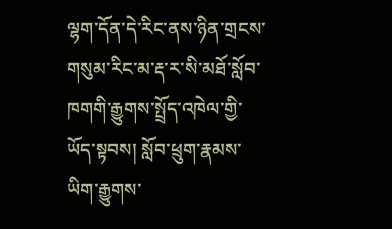ལྷག་དོན་དེ་རིང་ནས་ཉིན་གྲངས་གསུམ་རིང་མ་རྡ་ར་སི་མཐོ་སློབ་ཁགགི་རྒྱུགས་སྤྲོད་འཁེལ་གྱི་ཡོད་སྟབས། སློབ་ཕྲུག་རྣམས་ཡིག་རྒྱུགས་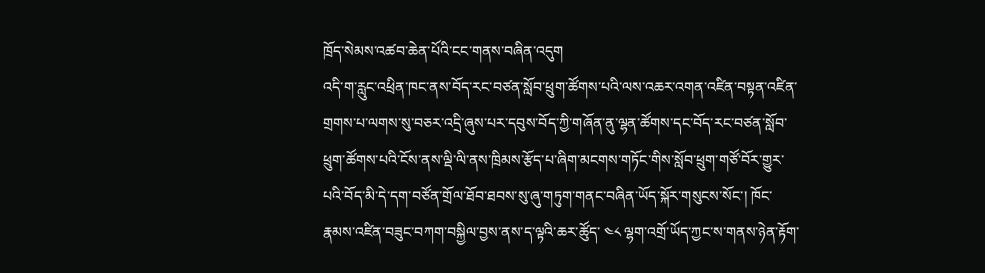ཁྲོད་སེམས་འཚབ་ཆེན་པོའི་ངང་གནས་བཞིན་འདུག
འདི་ག་རླུང་འཕྲིན་ཁང་ནས་བོད་རང་བཙན་སློབ་ཕྲུག་ཚོགས་པའི་ལས་འཆར་འགན་འཛིན་བསྟན་འཛིན་གྲགས་པ་ལགས་སུ་བཅར་འདྲི་ཞུས་པར་དབུས་བོད་ཀྱི་གཞོན་ནུ་ལྷན་ཚོགས་དང་བོད་རང་བཙན་སློབ་ཕྲུག་ཚོགས་པའི་ངོས་ནས་ལྡི་ལི་ནས་ཁྲིམས་རྩོད་པ་ཞིག་མངགས་གཏོང་གིས་སློབ་ཕྲུག་གཙོ་བོར་གྱུར་པའི་བོད་མི་དེ་དག་བཙོན་གྲོལ་ཐོབ་ཐབས་སུ་ཞུ་གཏུག་གནང་བཞིན་ཡོད་སྐོར་གསུངས་སོང་། ཁོང་རྣམས་འཛིན་བཟུང་བཀག་བསྐྱིལ་བྱས་ནས་ད་ལྟའི་ཆར་ཚོུད་ ༤༨ ལྷག་འགྲོ་ཡོད་ཀྱང་ས་གནས་ཉེན་རྟོག་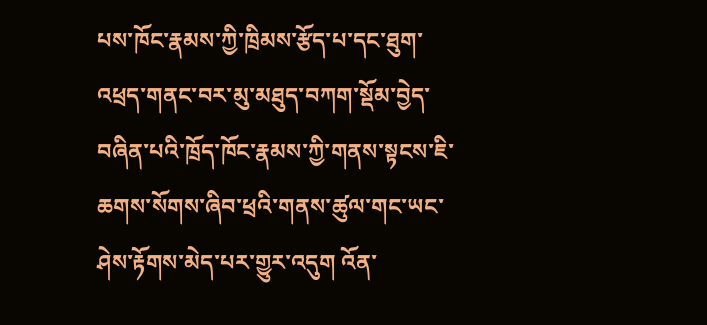པས་ཁོང་རྣམས་ཀྱི་ཁྲིམས་རྩོད་པ་དང་ཐུག་འཕྲད་གནང་བར་མུ་མཐུད་བཀག་སྡོམ་བྱེད་བཞིན་པའི་ཁྲོད་ཁོང་རྣམས་ཀྱི་གནས་སྟངས་ཇི་ཆགས་སོགས་ཞིབ་ཕྲའི་གནས་ཚུལ་གང་ཡང་ཤེས་རྟོགས་མེད་པར་གྱུར་འདུག འོན་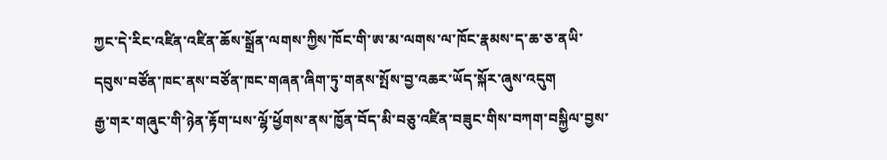ཀྱང་དེ་རིང་འཛིན་འཛིན་ཆོས་སྒྲོན་ལགས་ཀྱིས་ཁོང་གི་ཨ་མ་ལགས་ལ་ཁོང་རྣམས་ད་ཆ་ཅ་ནཡི་དབུས་བཙོན་ཁང་ནས་བཙོན་ཁང་གཞན་ཞིག་ཏུ་གནས་སྤོས་བྱ་འཆར་ཡོད་སྐོར་ཞུས་འདུག
རྒྱ་གར་གཞུང་གི་ཉེན་རྟོག་པས་ལྷོ་ཕྱོགས་ནས་ཁྱོན་བོད་མི་བཅུ་འཛིན་བཟུང་གིས་བཀག་བསྐྱིལ་བྱས་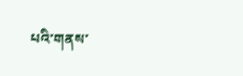པའི་གནས་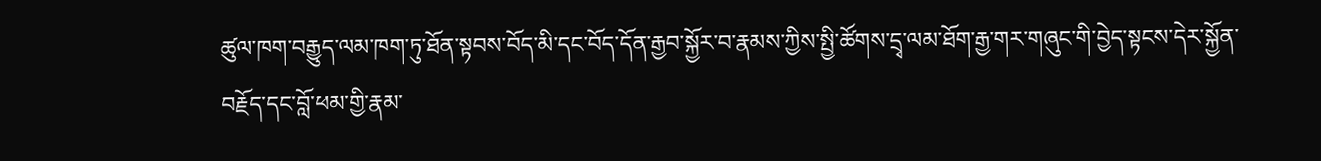ཚུལ་ཁག་བརྒྱུད་ལམ་ཁག་ཏུ་ཐོན་སྟབས་བོད་མི་དང་བོད་དོན་རྒྱབ་སྐྱོར་བ་རྣམས་ཀྱིས་སྤྱི་ཚོགས་དྲྭ་ལམ་ཐོག་རྒྱ་གར་གཞུང་གི་བྱེད་སྟངས་དེར་སྐྱོན་བརྗོད་དང་བློ་ཕམ་གྱི་རྣམ་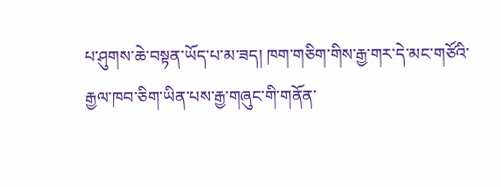པ་ཤུགས་ཆེ་བསྟན་ཡོད་པ་མ་ཟད། ཁག་གཅིག་གིས་རྒྱ་གར་དེ་མང་གཙོའི་རྒྱལ་ཁབ་ཅིག་ཡིན་པས་རྒྱ་གཞུང་གི་གནོན་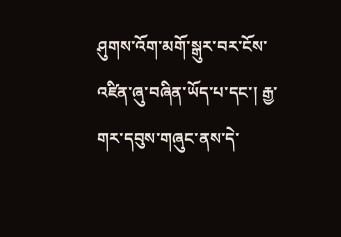ཤུགས་འོག་མགོ་སྒུར་བར་ངོས་འཛིན་ཞུ་བཞིན་ཡོད་པ་དང་། རྒྱ་གར་དབུས་གཞུང་ནས་དེ་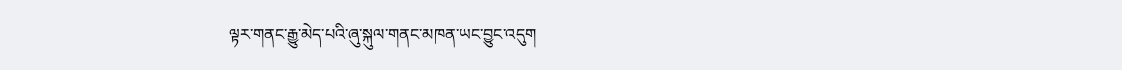ལྟར་གནང་རྒྱུ་མེད་པའི་ཞུ་སྐུལ་གནང་མཁན་ཡང་བྱུང་འདུག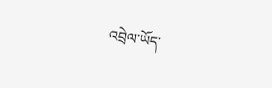འབྲེལ་ཡོད་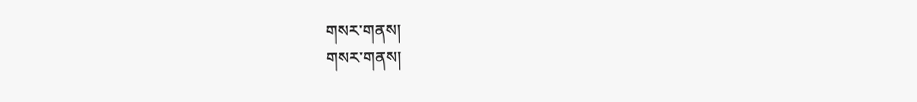གསར་གནས།
གསར་གནས།